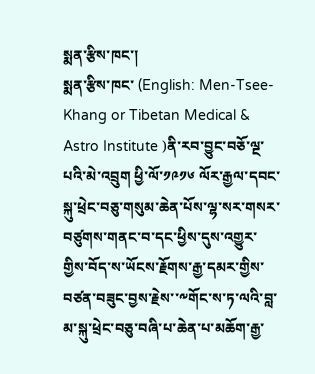སྨན་རྩིས་ཁང་།
སྨན་རྩིས་ཁང་ (English: Men-Tsee-Khang or Tibetan Medical & Astro Institute )ནི་རབ་བྱུང་བཅོ་ལྔ་པའི་མེ་འབྲུག ཕྱི་ལོ་༡༩༡༦ ལོར་རྒྱལ་དབང་སྐུ་ཕྲེང་བཅུ་གསུམ་ཆེན་པོས་ལྷ་སར་གསར་བཙུགས་གནང་བ་དང་ཕྱིས་དུས་འགྱུར་གྱིས་བོད་ས་ཡོངས་རྗོགས་རྒྱ་དམར་གྱིས་བཙན་བཟུང་བྱས་རྗེས་་༸གོང་ས་ཏ་ལའི་བླ་མ་སྐུ་ཕྲེང་བཅུ་བཞི་པ་ཆེན་པ་མཆོག་རྒྱ་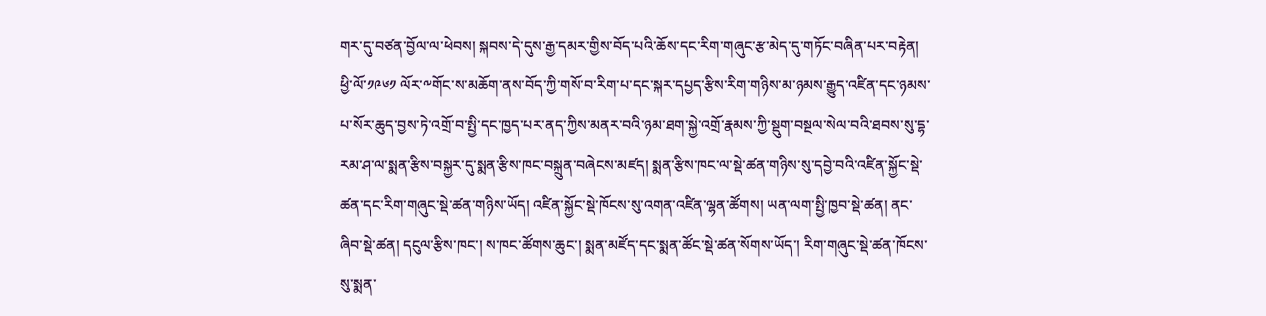གར་དུ་བཙན་བྱོལ་ལ་ཕེབས། སྐབས་དེ་དུས་རྒྱ་དམར་གྱིས་བོད་པའི་ཆོས་དང་རིག་གཞུང་རྩ་མེད་དུ་གཏོང་བཞིན་པར་བརྟེན། ཕྱི་ལོ་༡༩༦༡ ལོར་༸གོང་ས་མཆོག་ནས་བོད་ཀྱི་གསོ་བ་རིག་པ་དང་སྐར་དཔྱད་རྩིས་རིག་གཉིས་མ་ཉམས་རྒྱུད་འཛིན་དང་ཉམས་པ་སོར་ཆུད་བྱས་ཏེ་འགྲོ་བ་སྤྱི་དང་ཁྱད་པར་ནད་ཀྱིས་མནར་བའི་ཉམ་ཐག་སྐྱེ་འགྲོ་རྣམས་ཀྱི་སྡུག་བསྔལ་སེལ་བའི་ཐབས་སུ་དྷ་རམ་ཤ་ལ་སྨན་རྩིས་བསྐྱར་དུ་སྨན་རྩིས་ཁང་བསྐྲུན་བཞེངས་མཛད། སྨན་རྩིས་ཁང་ལ་སྡེ་ཚན་གཉིས་སུ་དབྱེ་བའི་འཛིན་སྐྱོང་སྡེ་ཚན་དང་རིག་གཞུང་སྡེ་ཚན་གཉིས་ཡོད། འཛིན་སྐྱོང་སྡེ་ཁོངས་སུ་འགན་འཛིན་ལྷན་ཚོགས། ཡན་ལག་སྤྱི་ཁྱབ་སྡེ་ཚན། ནང་ཞིབ་སྡེ་ཚན། དངུལ་རྩིས་ཁང་། ས་ཁང་ཚོགས་ཆུང་། སྨན་མཛོད་དང་སྨན་ཚོང་སྡེ་ཚན་སོགས་ཡོད་། རིག་གཞུང་སྡེ་ཚན་ཁོངས་སུ་སྨན་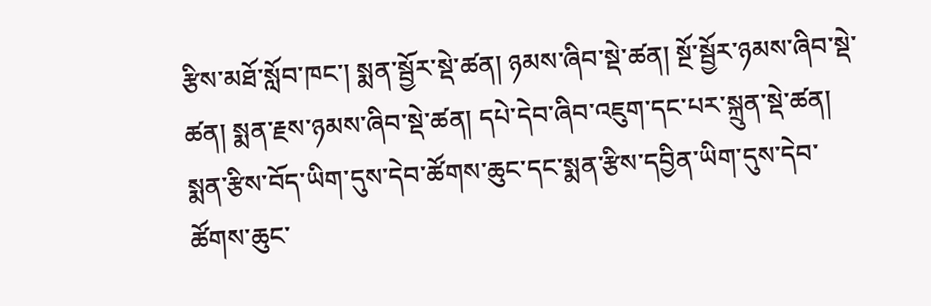རྩིས་མཐོ་སློབ་ཁང་། སྨན་སྦྱོར་སྡེ་ཚན། ཉམས་ཞིབ་སྡེ་ཚན། སྔོ་སྦྱོར་ཉམས་ཞིབ་སྡེ་ཚན། སྨན་རྗས་ཉམས་ཞིབ་སྡེ་ཚན། དཔེ་དེབ་ཞིབ་འཇུག་དང་པར་སྐྲུན་སྡེ་ཚན། སྨན་རྩིས་བོད་ཡིག་དུས་དེབ་ཚོགས་ཆུང་དང་སྨན་རྩིས་དབྱིན་ཡིག་དུས་དེབ་ཚོགས་ཆུང་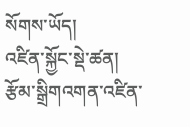སོགས་ཡོད།
འཛིན་སྐྱོང་སྡེ་ཚན།
རྩོམ་སྒྲིགའགན་འཛིན་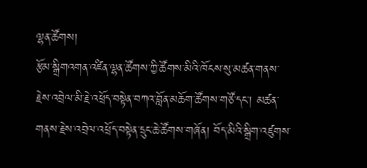ལྷན་ཚོགས།
རྩོམ་སྒྲིགའགན་འཛིན་ལྷན་ཚོགས་ཀྱི་ཚོགས་མིའི་ཁོངས་སུ་མཚན་གནས་རྗེས་འབྲེལ་མི་རྗེ་འཕྲོད་བསྟེན་བཀའ་བློན་མཆོག་ཚོགས་གཙོ་དང་། མཚན་གནས་རྗེས་འབྲེལ་འཕྲོད་བསྟེན་དྲུང་ཆེ་ཚོགས་གཞོན། བོད་མིའི་སྒྲིག་འཛུགས་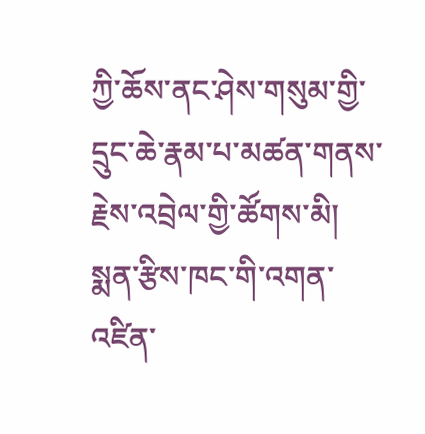ཀྱི་ཆོས་ནང་ཤེས་གསུམ་གྱི་དྲུང་ཆེ་རྣམ་པ་མཚན་གནས་རྗེས་འབྲེལ་གྱི་ཚོགས་མི། སྨན་རྩིས་ཁང་གི་འགན་འཛིན་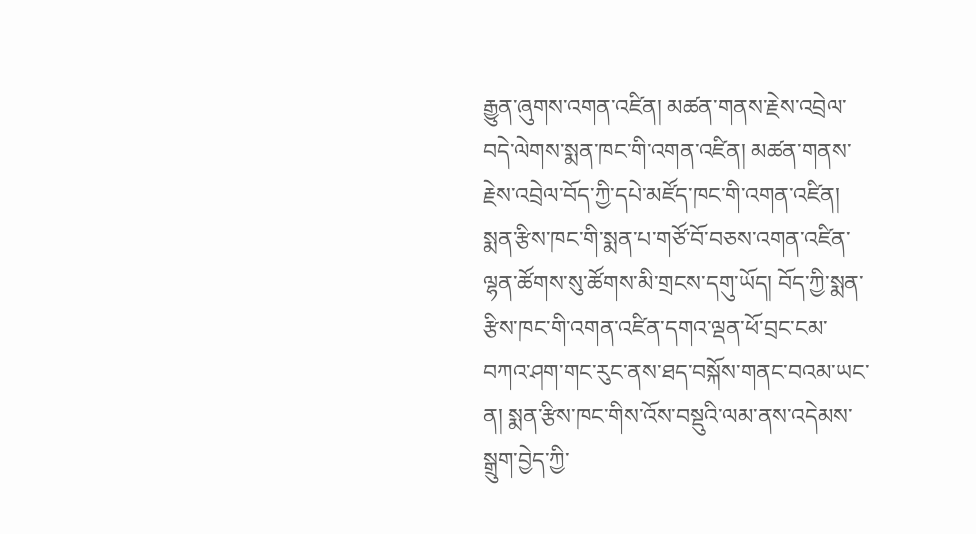རྒྱུན་ཞུགས་འགན་འཛིན། མཚན་གནས་རྗེས་འབྲེལ་བདེ་ལེགས་སྨན་ཁང་གི་འགན་འཛིན། མཚན་གནས་རྗེས་འབྲེལ་བོད་ཀྱི་དཔེ་མཛོད་ཁང་གི་འགན་འཛིན། སྨན་རྩིས་ཁང་གི་སྨན་པ་གཙོ་བོ་བཅས་འགན་འཛིན་ལྷན་ཚོགས་སུ་ཚོགས་མི་གྲངས་དགུ་ཡོད། བོད་ཀྱི་སྨན་རྩིས་ཁང་གི་འགན་འཛིན་དགའ་ལྡན་ཕོ་བྲང་ངམ་བཀའ་ཤག་གང་རུང་ནས་ཐད་བསྐོས་གནང་བའམ་ཡང་ན། སྨན་རྩིས་ཁང་གིས་འོས་བསྡུའི་ལམ་ནས་འདེམས་སྒྲུག་བྱེད་ཀྱི་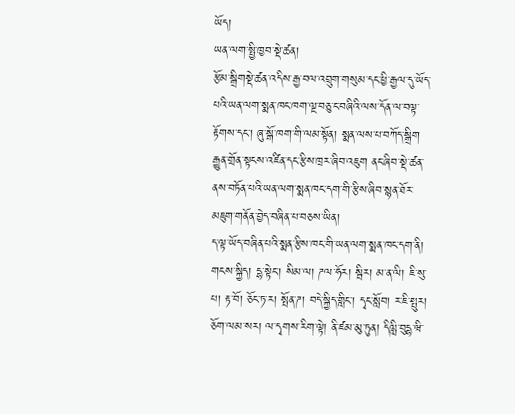ཡོད།
ཡན་ལག་སྤྱི་ཁྱབ་སྡེ་ཚན།
རྩོམ་སྒྲིགསྡེ་ཚན་འདིས་རྒྱ་བལ་འབྲུག་གསུམ་དང་ཕྱི་རྒྱལ་དུ་ཡོད་པའི་ཡན་ལག་སྨན་ཁང་ཁག་ལྔ་བཅུ་ང་བཞིའི་ལས་དོན་ལ་བལྟ་རྟོགས་དང་། ཞུ་སྒོ་ཁག་གི་ལམ་སྟོན། སྨན་ལས་པ་བཀོད་སྒྲིག རྒྱུན་གྲོན་སྟངས་འཛིན་དང་རྩིས་ཁྲར་ཞིབ་འཇུག ནང་ཞིབ་སྡེ་ཚན་ནས་བཏོན་པའི་ཡན་ལག་སྨན་ཁང་དག་གི་རྩིས་ཞིབ་སྙན་ཐོར་མཇུག་གནོན་བྱེད་བཞིན་པ་བཅས་ཡིན།
ད་ལྟ་ཡོད་བཞིན་པའི་སྨན་རྩིས་ཁང་གི་ཡན་ལག་སྨན་ཁང་དག་ནི། གངས་སྐྱིད། དྷ་སྟེང་། སིམ་ལ། ཌལ་ཧོར། སྦིར། མ་ན་ལི། ཇི་སུ་པ། རྟ་བོ། ཅོང་ཏ་ར། སྤོན་ཌ། བདེ་སྐྱིད་གླིང་། དྭང་སློབ། ར་ཇི་སྤུར། ཅོག་ལམ་སར། ལ་དྭགས་རིག་ལྟེ། ནི་ཛམ་མུ་ཏུན། དིལླི་བུདྷ་ཝི་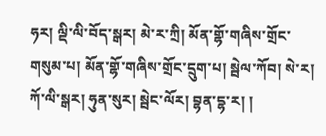ཧར། ལྡི་ལི་བོད་སྒར། མེ་ར་ཀྲི། མོན་གྷོ་གཞིས་གྲོང་གསུམ་པ། མོན་གྷོ་གཞིས་གྲོང་དྲུག་པ། སྦེལ་ཀོབ། སེ་ར། ཀོ་ལི་སྒར། ཧུན་སུར། སྦེང་ལོར། བྷན་དྷ་ར། །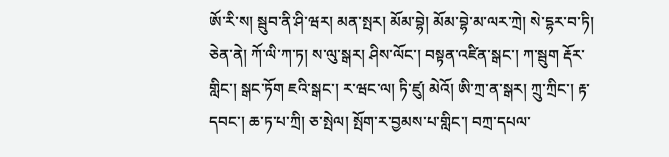ཨོ་རི་ས། སྦུབ་ནི་ཤི་ཝར། མན་སྤར། མོམ་བྷེ། མོམ་བྷེ་མ་ལར་ཀྲེ། སེ་དྷར་བ་ཏི། ཅེན་ནེ། ཀོ་ལི་ཀ་ཏ། ས་ལུ་སྒར། ཤིས་ལོང་། བསྟན་འཛིན་སྒང་། ཀ་སྦུག རྡོར་གླིང་། སྒང་ཏོག ཇའི་སྒང་། ར་ཝང་ལ། ཏི་ཛུ། མེའོ། ཨི་ཀྲ་ན་སྒར། ཀྲུ་ཀྲིང་། རྟ་དབང་། ཆ་ཏ་པ་ཀྲི། ཅ་སྤེལ། སྤོག་ར་བྱམས་པ་གླིང་། བཀྲ་དཔལ་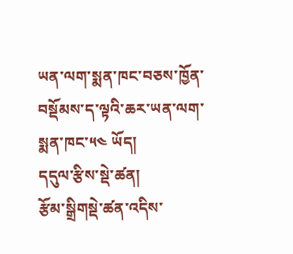ཡན་ལག་སྨན་ཁང་བཅས་ཁྱོན་བསྡོམས་ད་ལྟའི་ཆར་ཡན་ལག་སྨན་ཁང་༥༤ ཡོད།
དདུལ་རྩིས་སྡེ་ཚན།
རྩོམ་སྒྲིགསྡེ་ཚན་འདིས་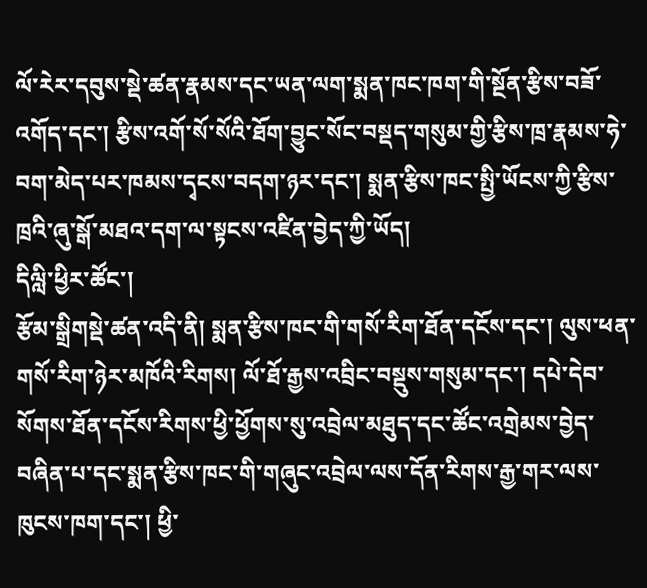ལོ་རེར་དབུས་སྡེ་ཚན་རྣམས་དང་ཡན་ལག་སྨན་ཁང་ཁག་གི་སྔོན་རྩིས་བཟོ་འགོད་དང་། རྩིས་འགོ་སོ་སོའི་ཐོག་བྱུང་སོང་བསྡད་གསུམ་གྱི་རྩིས་ཁྲ་རྣམས་ཧེ་བག་མེད་པར་ཁམས་དྭངས་བདག་ཉར་དང་། སྨན་རྩིས་ཁང་སྤྱི་ཡོངས་ཀྱི་རྩིས་ཁྲའི་ཞུ་སྒོ་མཐའ་དག་ལ་སྟངས་འཛིན་བྱེད་ཀྱི་ཡོད།
དིལླི་ཕྱིར་ཚོང་།
རྩོམ་སྒྲིགསྡེ་ཚན་འདི་ནི། སྨན་རྩིས་ཁང་གི་གསོ་རིག་ཐོན་དངོས་དང་། ལུས་ཕན་གསོ་རིག་ཉེར་མཁོའི་རིགས། ལོ་ཐོ་རྒྱས་འབྲིང་བསྡུས་གསུམ་དང་། དཔེ་དེབ་སོགས་ཐོན་དངོས་རིགས་ཕྱི་ཕྱོགས་སུ་འབྲེལ་མཐུད་དང་ཚོང་འགྲེམས་བྱེད་བཞིན་པ་དང་སྨན་རྩིས་ཁང་གི་གཞུང་འབྲེལ་ལས་དོན་རིགས་རྒྱ་གར་ལས་ཁུངས་ཁག་དང་། ཕྱི་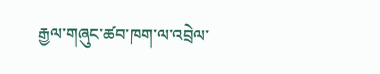རྒྱལ་གཞུང་ཚབ་ཁག་ལ་འབྲེལ་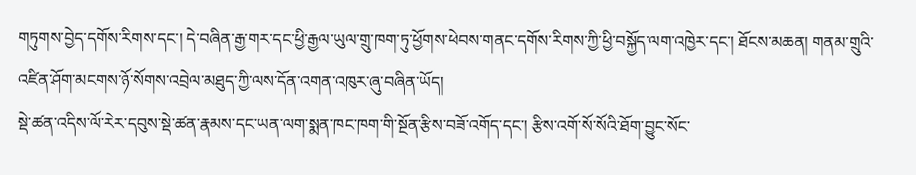གཏུགས་བྱེད་དགོས་རིགས་དང་། དེ་བཞིན་རྒྱ་གར་དང་ཕྱི་རྒྱལ་ཡུལ་གྲུ་ཁག་ཏུ་ཕྱོགས་ཕེབས་གནང་དགོས་རིགས་ཀྱི་ཕྱི་བསྐྱོད་ལག་འཁྱེར་དང་། ཐོངས་མཆན། གནམ་གྲུའི་འཛིན་ཤོག་མངགས་ཉོ་སོགས་འབྲེལ་མཐུད་ཀྱི་ལས་དོན་འགན་འཁུར་ཞུ་བཞིན་ཡོད།
སྡེ་ཚན་འདིས་ལོ་རེར་དབུས་སྡེ་ཚན་རྣམས་དང་ཡན་ལག་སྨན་ཁང་ཁག་གི་སྔོན་རྩིས་བཟོ་འགོད་དང་། རྩིས་འགོ་སོ་སོའི་ཐོག་བྱུང་སོང་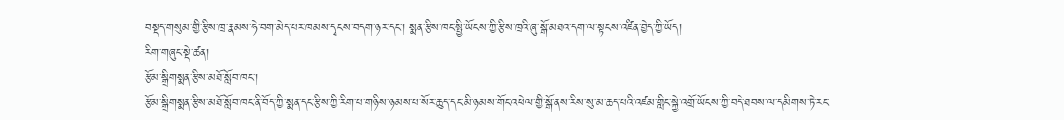བསྡད་གསུམ་གྱི་རྩིས་ཁྲ་རྣམས་ཧེ་བག་མེད་པར་ཁམས་དྭངས་བདག་ཉར་དང་། སྨན་རྩིས་ཁང་སྤྱི་ཡོངས་ཀྱི་རྩིས་ཁྲའི་ཞུ་སྒོ་མཐའ་དག་ལ་སྟངས་འཛིན་བྱེད་ཀྱི་ཡོད།
རིག་གཞུང་སྡེ་ཚན།
རྩོམ་སྒྲིགསྨན་རྩིས་མཐོ་སློབ་ཁང་།
རྩོམ་སྒྲིགསྨན་རྩིས་མཐོ་སློབ་ཁང་ནི་བོད་ཀྱི་སྨན་དང་རྩིས་ཀྱི་རིག་པ་གཉིས་ཉམས་པ་སོར་ཆུད་དང་མི་ཉམས་གོང་འཕེལ་གྱི་སྒོ་ནས་རིས་སུ་མ་ཆད་པའི་འཛམ་གླིང་སྐྱེ་འགྲོ་ཡོངས་ཀྱི་བདེ་ཐབས་ལ་དམིགས་ཏེ་རང་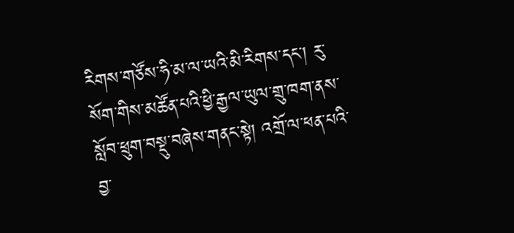རིགས་གཙོས་ཧི་མ་ལ་ཡའི་མི་རིགས་དང་། རུ་སོག་གིས་མཚོན་པའི་ཕྱི་རྒྱལ་ཡུལ་གྲུ་ཁག་ནས་སློབ་ཕྲུག་བསྡུ་བཞེས་གནང་སྟེ། འགྲོ་ལ་ཕན་པའི་བྱ་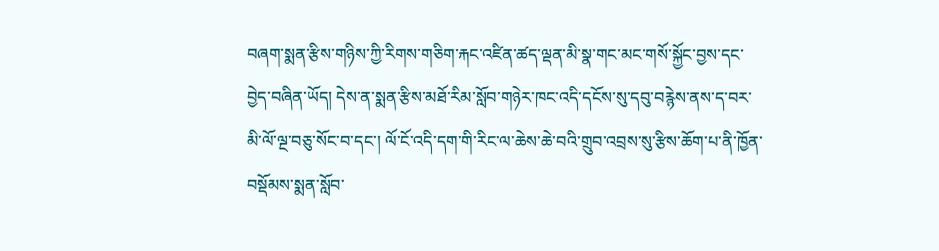བཞག་སྨན་རྩིས་གཉིས་ཀྱི་རིགས་གཅིག་རྐང་འཛིན་ཚད་ལྡན་མི་སྣ་གང་མང་གསོ་སྐྱོང་བྱས་དང་བྱེད་བཞིན་ཡོད། དེས་ན་སྨན་རྩིས་མཐོ་རིམ་སློབ་གཉེར་ཁང་འདི་དངོས་སུ་དབུ་བརྙེས་ནས་ད་བར་མི་ལོ་ལྔ་བཅུ་སོང་བ་དང་། ལོ་ངོ་འདི་དག་གི་རིང་ལ་ཆེས་ཆེ་བའི་གྲུབ་འབྲས་སུ་རྩིས་ཆོག་པ་ནི་ཁྱོན་བསྡོམས་སྨན་སློབ་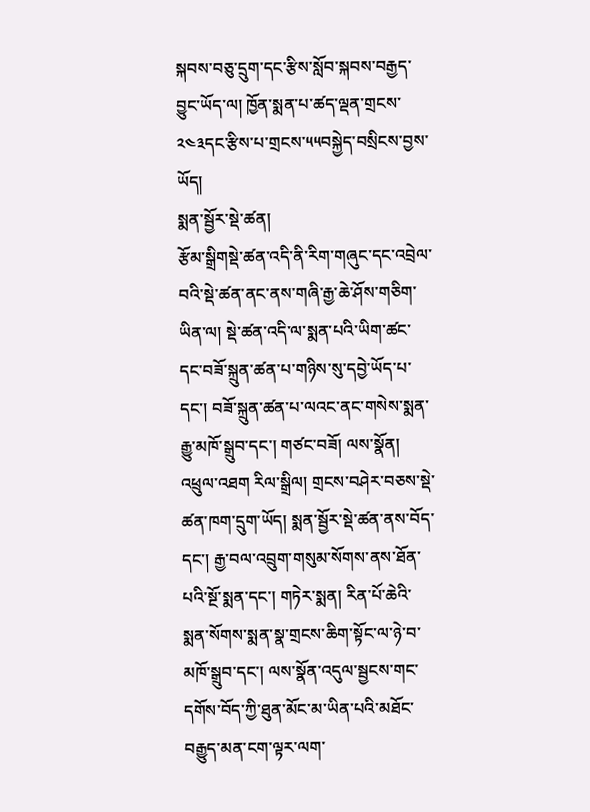སྐབས་བཅུ་དྲུག་དང་རྩིས་སློབ་སྐབས་བརྒྱད་བྱུང་ཡོད་ལ། ཁྱོན་སྨན་པ་ཚད་ལྡན་གྲངས་༢༤༣དང་རྩིས་པ་གྲངས་༥༥བསྐྱེད་བསྲིངས་བྱས་ཡོད།
སྨན་སྦྱོར་སྡེ་ཚན།
རྩོམ་སྒྲིགསྡེ་ཚན་འདི་ནི་རིག་གཞུང་དང་འབྲེལ་བའི་སྡེ་ཚན་ནང་ནས་གཞི་རྒྱ་ཆེ་ཤོས་གཅིག་ཡིན་ལ། སྡེ་ཚན་འདི་ལ་སྨན་པའི་ཡིག་ཚང་དང་བཟོ་སྐྲུན་ཚན་པ་གཉིས་སུ་དབྱེ་ཡོད་པ་དང་། བཟོ་སྐྲུན་ཚན་པ་ལའང་ནང་གསེས་སྨན་རྒྱུ་མཁོ་སྒྲུབ་དང་། གཙང་བཟོ། ལས་སྣོན། འཕྲུལ་འཐག རིལ་སྒྲིལ། གྲངས་བཤེར་བཅས་སྡེ་ཚན་ཁག་དྲུག་ཡོད། སྨན་སྦྱོར་སྡེ་ཚན་ནས་བོད་དང་། རྒྱ་བལ་འབྲུག་གསུམ་སོགས་ནས་ཐོན་པའི་སྔོ་སྨན་དང་། གཏེར་སྨན། རིན་པོ་ཆེའི་སྨན་སོགས་སྨན་སྣ་གྲངས་ཆིག་སྟོང་ལ་ཉེ་བ་མཁོ་སྒྲུབ་དང་། ལས་སྣོན་འདུལ་སྦྱངས་གང་དགོས་བོད་ཀྱི་ཐུན་མོང་མ་ཡིན་པའི་མཐོང་བརྒྱུད་མན་ངག་ལྟར་ལག་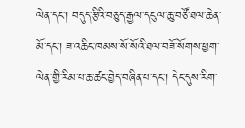ལེན་དང་། བདུད་རྩིའི་བཅུད་རྒྱལ་དངུལ་ཆུ་བཙོ་ཐལ་ཆེན་མོ་དང་། ཟ་འཆིང་ཁམས་སོ་སོའི་ཐལ་བཟོ་སོགས་ཕྱག་ལེན་གྱི་རིམ་པ་ཆ་ཚང་བྱེད་བཞིན་པ་དང་། དེང་དུས་རིག་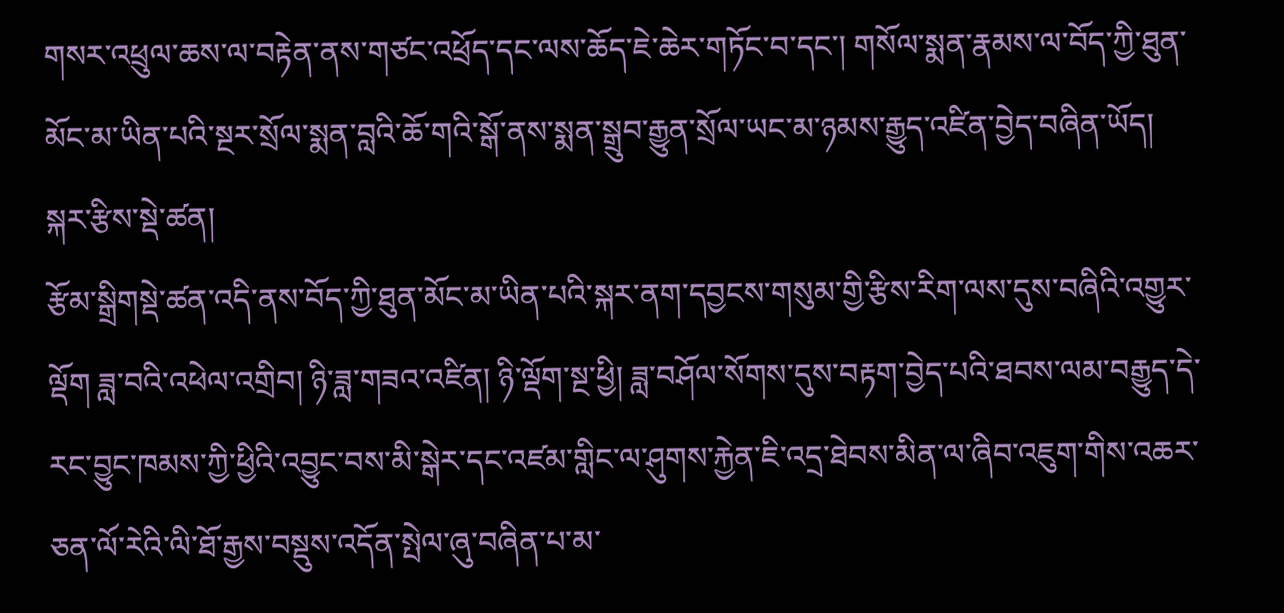གསར་འཕྲུལ་ཆས་ལ་བརྟེན་ནས་གཙང་འཕྲོད་དང་ལས་ཆོད་ཇེ་ཆེར་གཏོང་བ་དང་། གསོལ་སྨན་རྣམས་ལ་བོད་ཀྱི་ཐུན་མོང་མ་ཡིན་པའི་སྔར་སྲོལ་སྨན་བླའི་ཆོ་གའི་སྒོ་ནས་སྨན་སྒྲུབ་རྒྱུན་སྲོལ་ཡང་མ་ཉམས་རྒྱུད་འཛིན་བྱེད་བཞིན་ཡོད།
སྐར་རྩིས་སྡེ་ཚན།
རྩོམ་སྒྲིགསྡེ་ཚན་འདི་ནས་བོད་ཀྱི་ཐུན་མོང་མ་ཡིན་པའི་སྐར་ནག་དབྱངས་གསུམ་གྱི་རྩིས་རིག་ལས་དུས་བཞིའི་འགྱུར་ལྡོག ཟླ་བའི་འཕེལ་འགྲིབ། ཉི་ཟླ་གཟའ་འཛིན། ཉི་ལྡོག་སྔ་ཕྱི། ཟླ་བཤོལ་སོགས་དུས་བརྟག་བྱེད་པའི་ཐབས་ལམ་བརྒྱུད་དེ་རང་བྱུང་ཁམས་ཀྱི་ཕྱིའི་འབྱུང་བས་མི་སྒེར་དང་འཛམ་གླིང་ལ་ཤུགས་རྐྱེན་ཇི་འདྲ་ཐེབས་མིན་ལ་ཞིབ་འཇུག་གིས་འཆར་ཅན་ལོ་རེའི་ལི་ཐོ་རྒྱས་བསྡུས་འདོན་སྤེལ་ཞུ་བཞིན་པ་མ་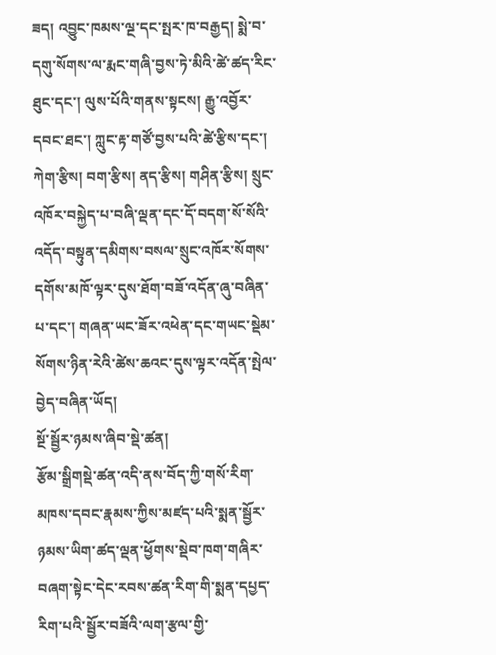ཟད། འབྱུང་ཁམས་ལྔ་དང་སྤར་ཁ་བརྒྱད། སྨེ་བ་དགུ་སོགས་ལ་རྨང་གཞི་བྱས་ཏེ་མིའི་ཚེ་ཚད་རིང་ཐུང་དང་། ལུས་པོའི་གནས་སྟངས། རྒྱུ་འབྱོར་དབང་ཐང་། ཀླུང་རྟ་གཙོ་བྱས་པའི་ཚེ་རྩིས་དང་། ཀེག་རྩིས། བག་རྩིས། ནད་རྩིས། གཤིན་རྩིས། སྲུང་འཁོར་བསྐྱེད་པ་བཞི་ལྡན་དང་དོ་བདག་སོ་སོའི་འདོད་བསྟུན་དམིགས་བསལ་སྲུང་འཁོར་སོགས་དགོས་མཁོ་ལྟར་དུས་ཐོག་བཟོ་འདོན་ཞུ་བཞིན་པ་དང་། གཞན་ཡང་ཟོར་འཕེན་དང་གཡང་སྡེམ་སོགས་ཉིན་རེའི་ཚེས་ཆའང་དུས་ལྟར་འདོན་སྤེལ་བྱེད་བཞིན་ཡོད།
སྔོ་སྦྱོར་ཉམས་ཞིབ་སྡེ་ཚན།
རྩོམ་སྒྲིགསྡེ་ཚན་འདི་ནས་བོད་ཀྱི་གསོ་རིག་མཁས་དབང་རྣམས་ཀྱིས་མཛད་པའི་སྨན་སྦྱོར་ཉམས་ཡིག་ཚད་ལྡན་ཕྱོགས་སྡེབ་ཁག་གཞིར་བཞག་སྟེང་དེང་རབས་ཚན་རིག་གི་སྨན་དཔྱད་རིག་པའི་སྦྱོར་བཟོའི་ལག་རྩལ་གྱི་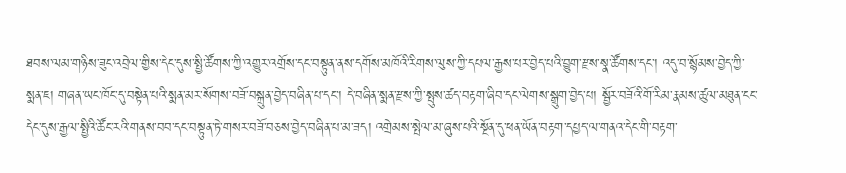ཐབས་ལམ་གཉིས་ཟུང་འབྲེལ་གྱིས་དེང་དུས་སྤྱི་ཚོགས་ཀྱི་འགྱུར་འགྲོས་དང་བསྟུན་ནས་དགོས་མཁོའི་རིགས་ལུས་ཀྱི་དཔལ་རྒྱས་པར་བྱེད་པའི་བྱུག་རྫས་སྣ་ཚོགས་དང་། འདུ་བ་སྙོམས་བྱེད་ཀྱི་སྨན་ཇ། གཞན་ཡང་ཁོང་དུ་བསྟེན་པའི་སྨན་མར་སོགས་བཟོ་བསྐྲུན་བྱེད་བཞིན་པ་དང་། དེ་བཞིན་སྨན་རྫས་ཀྱི་སྤུས་ཚད་བརྟག་ཞིབ་དང་ལེགས་སྒྲུག་བྱེད་པ། སྦྱོར་བཟོའི་གོ་རིམ་རྣམས་ཚུལ་མཐུན་ངང་དེང་དུས་རྒྱལ་སྤྱིའི་ཚོང་རའི་གནས་བབ་དང་བསྟུན་ཏེ་གསར་བཟོ་བཅས་བྱེད་བཞིན་པ་མ་ཟད། འགྲེམས་སྤེལ་མ་ཞུས་པའི་སྔོན་དུ་ཕན་ཡོན་བརྟག་དཔྱད་ལ་གནའ་དེང་གི་བརྟག་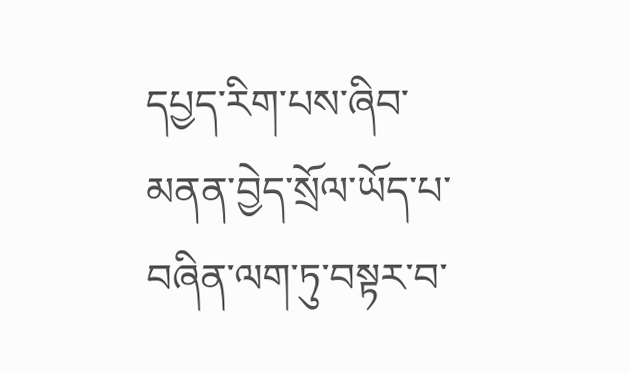དཔྱད་རིག་པས་ཞིབ་མནན་བྱེད་སྲོལ་ཡོད་པ་བཞིན་ལག་ཏུ་བསྟར་བ་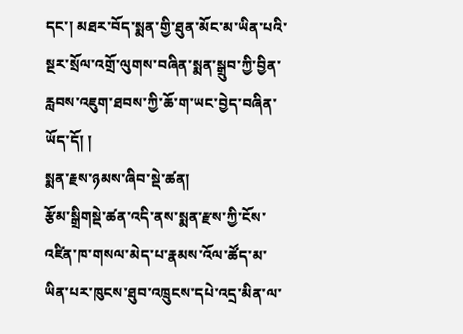དང་། མཐར་བོད་སྨན་གྱི་ཐུན་མོང་མ་ཡིན་པའི་སྔར་སྲོལ་འགྲོ་ལུགས་བཞིན་སྨན་སྒྲུབ་ཀྱི་བྱིན་རླབས་འཇུག་ཐབས་ཀྱི་ཆོ་ག་ཡང་བྱེད་བཞིན་ཡོད་དོ། །
སྨན་རྗས་ཉམས་ཞིབ་སྡེ་ཚན།
རྩོམ་སྒྲིགསྡེ་ཚན་འདི་ནས་སྨན་རྫས་ཀྱི་ངོས་འཛིན་ཁ་གསལ་མེད་པ་རྣམས་འོལ་ཚོད་མ་ཡིན་པར་ཁུངས་ཐུབ་འཁྲུངས་དཔེ་འདྲ་མིན་ལ་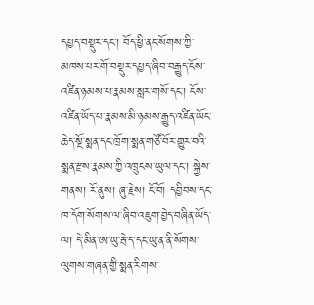དཔྱད་བསྡུར་དང་། བོད་ཕྱི་ནང་སོགས་ཀྱི་མཁས་པར་གོ་བསྡུར་དཔྱད་ཞིབ་བརྒྱུད་ངོས་འཛིན་ཉམས་པ་རྣམས་སླར་གསོ་དང་། ངོས་འཛིན་ཡོད་པ་རྣམས་མི་ཉམས་རྒྱུད་འཛིན་ཡོང་ཆེད་སྔོ་སྨན་དང་ཁྲོག་སྨན་གཙོ་བོར་གྱུར་བའི་སྨན་རྫས་རྣམས་ཀྱི་འཁྲུངས་ཡུལ་དང་། སྐྱེས་གནས། རོ་ནུས། ཞུ་རྗེས། ངོ་བོ། དབྱིབས་དང་ཁ་དོག་སོགས་ལ་ཞིབ་འཇུག་བྱེད་བཞིན་ཡོད་ལ། དེ་མིན་ཨ་ཡུ་རྦེ་ད་དང་ཡུ་ན་ནི་སོགས་ལུགས་གཞན་གྱི་སྨན་རིགས་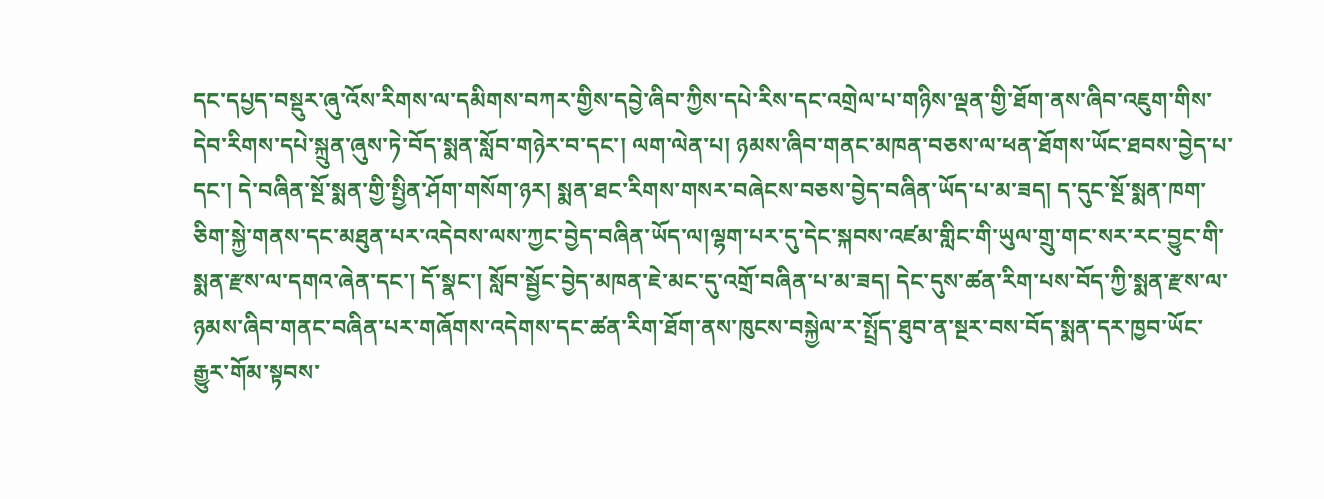དང་དཔྱད་བསྡུར་ཞུ་འོས་རིགས་ལ་དམིགས་བཀར་གྱིས་དབྱེ་ཞིབ་ཀྱིས་དཔེ་རིས་དང་འགྲེལ་པ་གཉིས་ལྡན་གྱི་ཐོག་ནས་ཞིབ་འཇུག་གིས་དེབ་རིགས་དཔེ་སྐྲུན་ཞུས་ཏེ་བོད་སྨན་སློབ་གཉེར་བ་དང་། ལག་ལེན་པ། ཉམས་ཞིབ་གནང་མཁན་བཅས་ལ་ཕན་ཐོགས་ཡོང་ཐབས་བྱེད་པ་དང་། དེ་བཞིན་སྔོ་སྨན་གྱི་སྤྱིན་ཤོག་གསོག་ཉར། སྨན་ཐང་རིགས་གསར་བཞེངས་བཅས་བྱེད་བཞིན་ཡོད་པ་མ་ཟད། ད་དུང་སྔོ་སྨན་ཁག་ཅིག་སྐྱེ་གནས་དང་མཐུན་པར་འདེབས་ལས་ཀྱང་བྱེད་བཞིན་ཡོད་ལ།ལྷག་པར་དུ་དེང་སྐབས་འཛམ་གླིང་གི་ཡུལ་གྲུ་གང་སར་རང་བྱུང་གི་སྨན་རྫས་ལ་དགའ་ཞེན་དང་། དོ་སྣང་། སློབ་སྦྱོང་བྱེད་མཁན་ཇེ་མང་དུ་འགྲོ་བཞིན་པ་མ་ཟད། དེང་དུས་ཚན་རིག་པས་བོད་ཀྱི་སྨན་རྫས་ལ་ཉམས་ཞིབ་གནང་བཞིན་པར་གཞོགས་འདེགས་དང་ཚན་རིག་ཐོག་ནས་ཁུངས་བསྐྱེལ་ར་སྤྲོད་ཐུབ་ན་སྔར་བས་བོད་སྨན་དར་ཁྱབ་ཡོང་རྒྱུར་གོམ་སྟབས་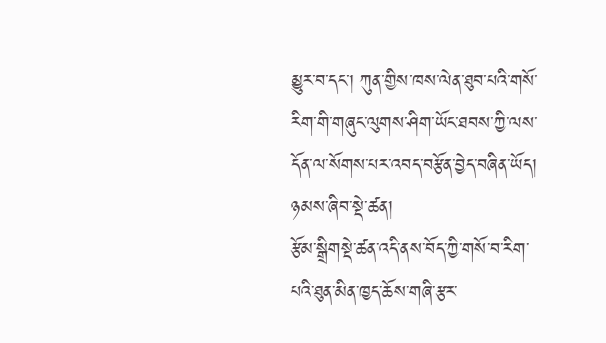མྱུར་བ་དང་། ཀུན་གྱིས་ཁས་ལེན་ཐུབ་པའི་གསོ་རིག་གི་གཞུང་ལུགས་ཤིག་ཡོང་ཐབས་ཀྱི་ལས་དོན་ལ་སོགས་པར་འབད་བརྩོན་བྱེད་བཞིན་ཡོད།
ཉམས་ཞིབ་སྡེ་ཚན།
རྩོམ་སྒྲིགསྡེ་ཚན་འདི་ནས་བོད་ཀྱི་གསོ་བ་རིག་པའི་ཐུན་མིན་ཁྱད་ཆོས་གཞི་རྩར་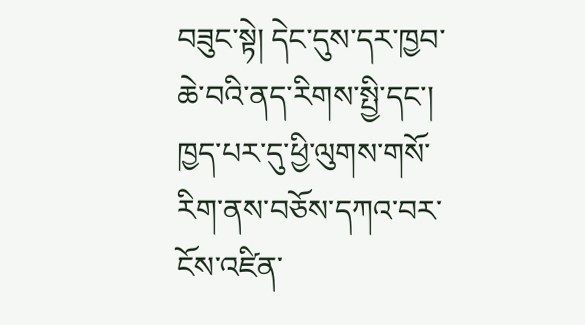བཟུང་སྟེ། དེང་དུས་དར་ཁྱབ་ཆེ་བའི་ནད་རིགས་སྤྱི་དང་། ཁྱད་པར་དུ་ཕྱི་ལུགས་གསོ་རིག་ནས་བཅོས་དཀའ་བར་ངོས་འཛིན་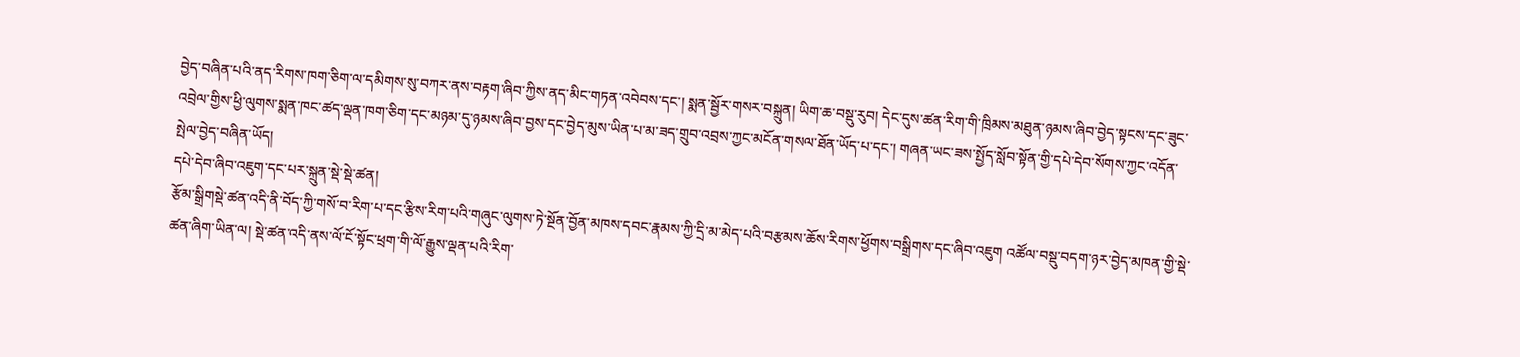བྱེད་བཞིན་པའི་ནད་རིགས་ཁག་ཅིག་ལ་དམིགས་སུ་བཀར་ནས་བརྟག་ཞིབ་ཀྱིས་ནད་མིང་གཏན་འབེབས་དང་། སྨན་སྦྱོར་གསར་བསྐྲུན། ཡིག་ཆ་བསྡུ་རུབ། དེང་དུས་ཚན་རིག་གི་ཁྲིམས་མཐུན་ཉམས་ཞིབ་བྱེད་སྟངས་དང་ཟུང་འབྲེལ་གྱིས་ཕྱི་ལུགས་སྨན་ཁང་ཚད་ལྡན་ཁག་ཅིག་དང་མཉམ་དུ་ཉམས་ཞིབ་བྱས་དང་བྱེད་མུས་ཡིན་པ་མ་ཟད་གྲུབ་འབྲས་ཀྱང་མངོན་གསལ་ཐོན་ཡོད་པ་དང་། གཞན་ཡང་ཟས་སྤྱོད་སློབ་སྟོན་གྱི་དཔེ་དེབ་སོགས་ཀྱང་འདོན་སྤེལ་བྱེད་བཞིན་ཡོད།
དཔེ་དེབ་ཞིབ་འཇུག་དང་པར་སྐྲུན་སྡེ་སྡེ་ཚན།
རྩོམ་སྒྲིགསྡེ་ཚན་འདི་ནི་བོད་ཀྱི་གསོ་བ་རིག་པ་དང་རྩིས་རིག་པའི་གཞུང་ལུགས་ཏེ་སྔོན་བྱོན་མཁས་དབང་རྣམས་ཀྱི་དྲི་མ་མེད་པའི་བརྩམས་ཆོས་རིགས་ཕྱོགས་བསྒྲིགས་དང་ཞིབ་འཇུག འཚོལ་བསྡུ་བདག་ཉར་བྱེད་མཁན་གྱི་སྡེ་ཚན་ཞིག་ཡིན་ལ། སྡེ་ཚན་འདི་ནས་ལོ་ངོ་སྟོང་ཕྲག་གི་ལོ་རྒྱུས་ལྡན་པའི་རིག་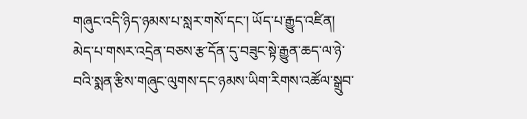གཞུང་འདི་ཉིད་ཉམས་པ་སླར་གསོ་དང་། ཡོད་པ་རྒྱུད་འཛིན། མེད་པ་གསར་འདྲེན་བཅས་རྩ་དོན་དུ་བཟུང་སྟེ་རྒྱུན་ཆད་ལ་ཉེ་བའི་སྨན་རྩིས་གཞུང་ལུགས་དང་ཉམས་ཡིག་རིགས་འཚོལ་སྒྲུབ་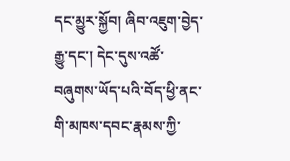དང་མྱུར་སྐྱོབ། ཞིབ་འཇུག་བྱེད་རྒྱུ་དང་། དེང་དུས་འཚོ་བཞུགས་ཡོད་པའི་བོད་ཕྱི་ནང་གི་མཁས་དབང་རྣམས་ཀྱི་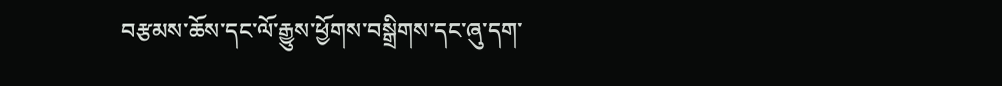བརྩམས་ཆོས་དང་ལོ་རྒྱུས་ཕྱོགས་བསྒྲིགས་དང་ཞུ་དག་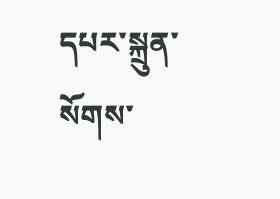དཔར་སྐྲུན་སོགས་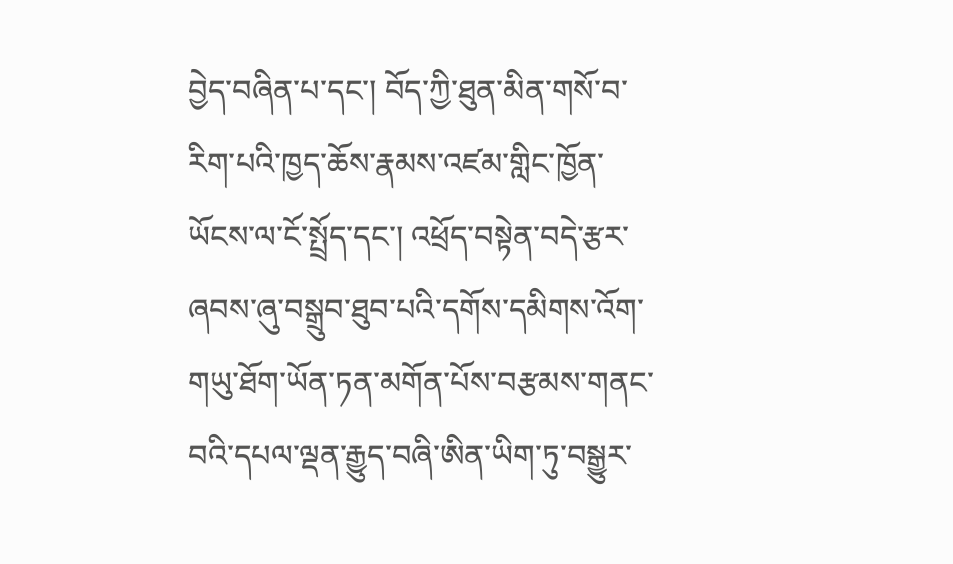བྱེད་བཞིན་པ་དང་། བོད་ཀྱི་ཐུན་མིན་གསོ་བ་རིག་པའི་ཁྱད་ཆོས་རྣམས་འཛམ་གླིང་ཁྱོན་ཡོངས་ལ་ངོ་སྤྲོད་དང་། འཕྲོད་བསྟེན་བདེ་རྩར་ཞབས་ཞུ་བསྒྲུབ་ཐུབ་པའི་དགོས་དམིགས་འོག་གཡུ་ཐོག་ཡོན་ཏན་མགོན་པོས་བརྩམས་གནང་བའི་དཔལ་ལྡན་རྒྱུད་བཞི་ཨིན་ཡིག་ཏུ་བསྒྱུར་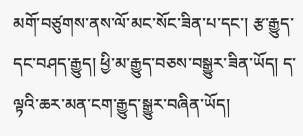མགོ་བཙུགས་ནས་ལོ་མང་སོང་ཟིན་པ་དང་། རྩ་རྒྱུད་དང་བཤད་རྒྱུད། ཕྱི་མ་རྒྱུད་བཅས་བསྒྱུར་ཟིན་ཡོད། ད་ལྟའི་ཆར་མན་ངག་རྒྱུད་སྒྱུར་བཞིན་ཡོད།